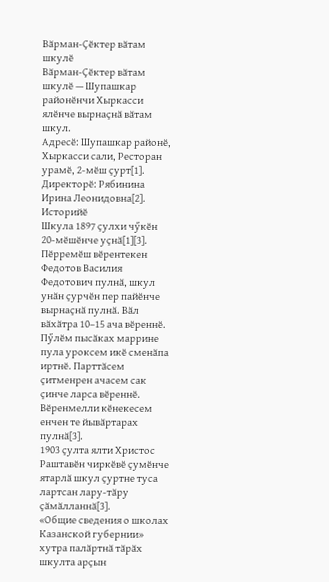Вӑрман-Ҫӗктер вӑтам шкулӗ
Вӑрман-Ҫӗктер вӑтам шкулӗ — Шупашкар районӗнчи Хыркасси ялӗнче вырнаҫнӑ вӑтам шкул.
Адресӗ: Шупашкар районӗ, Хыркасси сали, Ресторан урамӗ, 2-мӗш ҫурт[1].
Директорӗ: Рябинина Ирина Леонидовна[2].
Историйӗ
Шкула 1897 ҫулхи чӳкӗн 20-мӗшӗнче уҫнӑ[1][3]. Пӗрремӗш вӗрентекен Федотов Василия Федотович пулнӑ, шкул унӑн ҫурчӗн пер пайӗнче вырнаҫнӑ пулнӑ. Вӑл вӑхӑтра 10–15 ача вӗреннӗ. Пӳлӗм пысӑках маррине пула уроксем икӗ сменӑпа иртнӗ. Парттӑсем ҫитменрен ачасем сак ҫинче ларса вӗреннӗ. Вӗренмелли кӗнекесем енчен те йывӑртарах пулнӑ[3].
1903 ҫулта ялти Христос Раштавӗн чиркӗвӗ ҫумӗнче ятарлӑ шкул ҫуртне туса лартсан лару-тӑру ҫӑмӑлланнӑ[3].
«Общие сведения о школах Казанской губернии» хутра палӑртнӑ тӑрӑх шкулта арҫын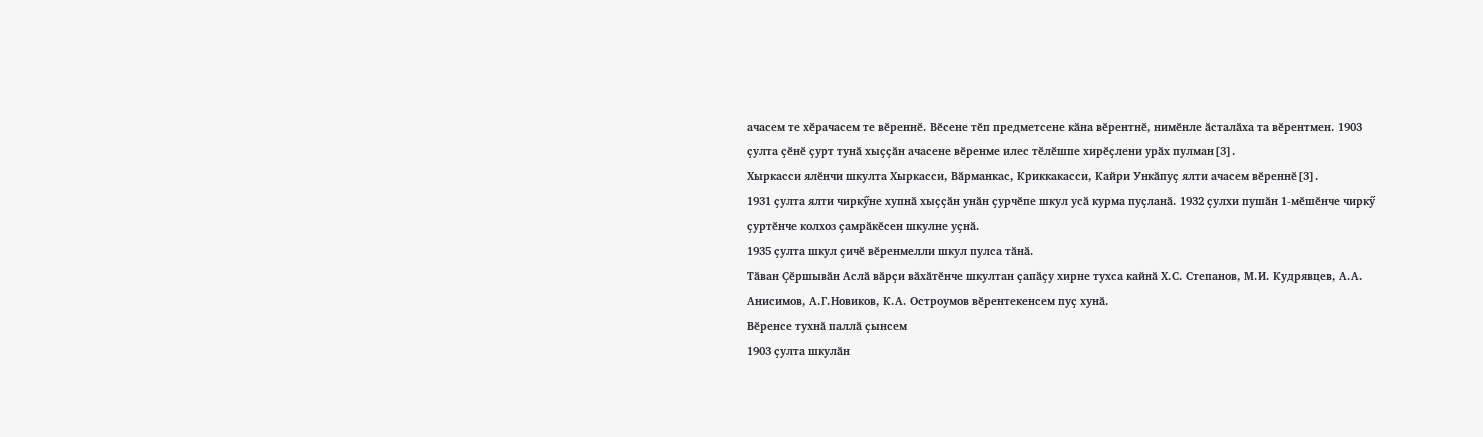ачасем те хӗрачасем те вӗреннӗ. Вӗсене тӗп предметсене кӑна вӗрентнӗ, нимӗнле ӑсталӑха та вӗрентмен. 1903 ҫулта ҫӗнӗ ҫурт тунӑ хыҫҫӑн ачасене вӗренме илес тӗлӗшпе хирӗҫлени урӑх пулман[3].
Хыркасси ялӗнчи шкулта Хыркасси, Вӑрманкас, Криккакасси, Кайри Ункӑпуҫ ялти ачасем вӗреннӗ[3].
1931 ҫулта ялти чиркӳне хупнӑ хыҫҫӑн унӑн ҫурчӗпе шкул усӑ курма пуҫланӑ. 1932 ҫулхи пушӑн 1-мӗшӗнче чиркӳ ҫуртӗнче колхоз ҫамрӑкӗсен шкулне уҫнӑ.
1935 ҫулта шкул ҫичӗ вӗренмелли шкул пулса тӑнӑ.
Тӑван Ҫӗршывӑн Аслӑ вӑрҫи вӑхӑтӗнче шкултан ҫапӑҫу хирне тухса кайнӑ Х.С. Степанов, М.И. Кудрявцев, А.А. Анисимов, А.Г.Новиков, К.А. Остроумов вӗрентекенсем пуҫ хунӑ.
Вӗренсе тухнӑ паллӑ ҫынсем
1903 ҫулта шкулӑн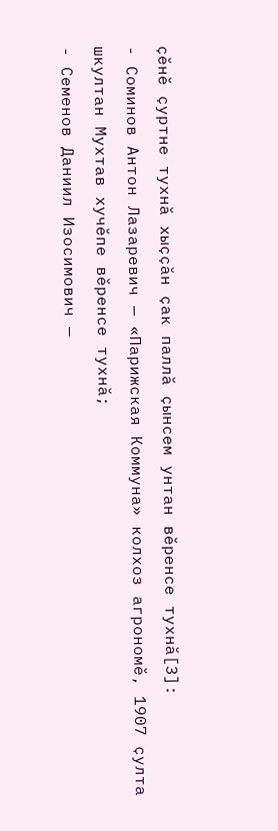ҫӗнӗ ҫуртне тухнӑ хыҫҫӑн ҫак паллӑ ҫынсем унтан вӗренсе тухнӑ[3]:
- Соминов Антон Лазаревич — «Парижская Коммуна» колхоз агрономӗ, 1907 ҫулта шкултан Мухтав хучӗпе вӗренсе тухнӑ;
- Семенов Даниил Изосимович —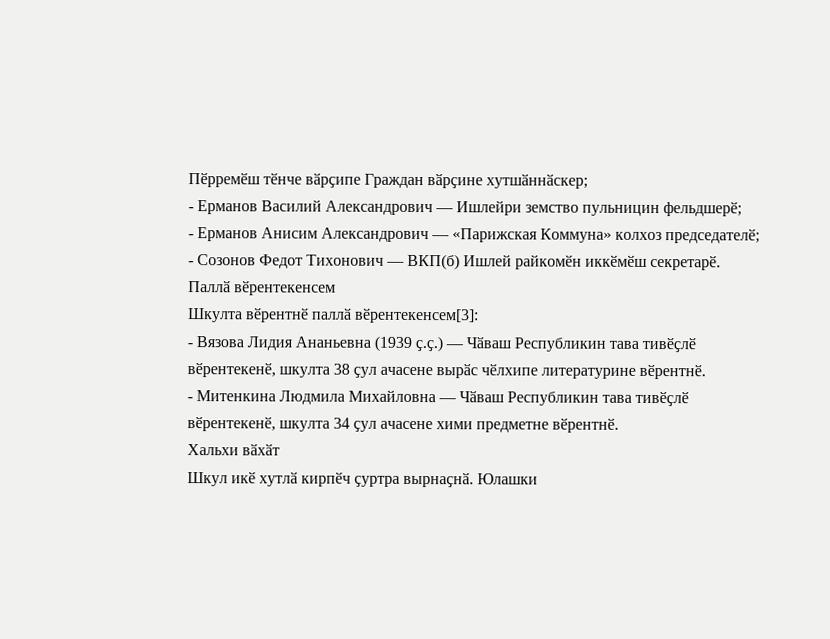Пӗрремӗш тӗнче вӑрҫипе Граждан вӑрҫине хутшӑннӑскер;
- Ерманов Василий Александрович — Ишлейри земство пульницин фельдшерӗ;
- Ерманов Анисим Александрович — «Парижская Коммуна» колхоз председателӗ;
- Созонов Федот Тихонович — ВКП(б) Ишлей райкомӗн иккӗмӗш секретарӗ.
Паллӑ вӗрентекенсем
Шкулта вӗрентнӗ паллӑ вӗрентекенсем[3]:
- Вязова Лидия Ананьевна (1939 ҫ.ҫ.) — Чӑваш Республикин тава тивӗҫлӗ вӗрентекенӗ, шкулта 38 ҫул ачасене вырӑс чӗлхипе литературине вӗрентнӗ.
- Митенкина Людмила Михайловна — Чӑваш Республикин тава тивӗҫлӗ вӗрентекенӗ, шкулта 34 ҫул ачасене хими предметне вӗрентнӗ.
Хальхи вӑхӑт
Шкул икӗ хутлӑ кирпӗч ҫуртра вырнаҫнӑ. Юлашки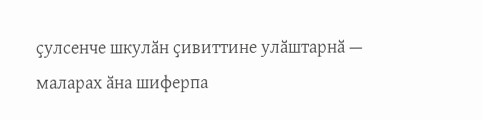ҫулсенче шкулӑн ҫивиттине улӑштарнӑ — маларах ӑна шиферпа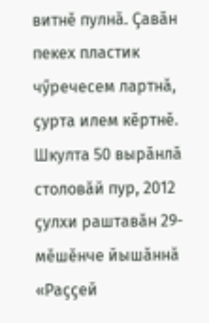витнӗ пулнӑ. Ҫавӑн пекех пластик чӳречесем лартнӑ, ҫурта илем кӗртнӗ.
Шкулта 50 вырӑнлӑ столовӑй пур, 2012 ҫулхи раштавӑн 29-мӗшӗнче йышӑннӑ «Раҫҫей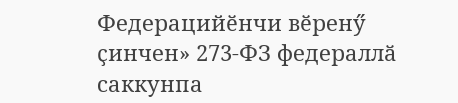Федерацийӗнчи вӗренӳ ҫинчен» 273-ФЗ федераллӑ саккунпа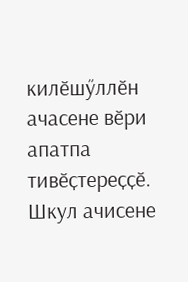килӗшӳллӗн ачасене вӗри апатпа тивӗҫтереҫҫӗ. Шкул ачисене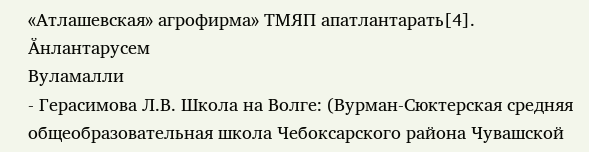«Атлашевская» агрофирма» ТМЯП апатлантарать[4].
Ӑнлантарусем
Вуламалли
- Герасимова Л.В. Школа на Волге: (Вурман-Сюктерская средняя общеобразовательная школа Чебоксарского района Чувашской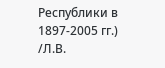Республики в 1897-2005 гг.) /Л.В.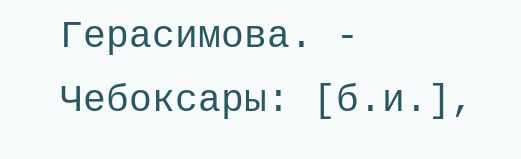Герасимова. - Чебоксары: [б.и.],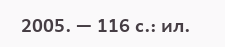2005. — 116 с.: ил.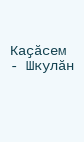Каҫӑсем
- Шкулӑн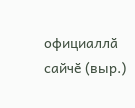официаллӑ сайчӗ (выр.)